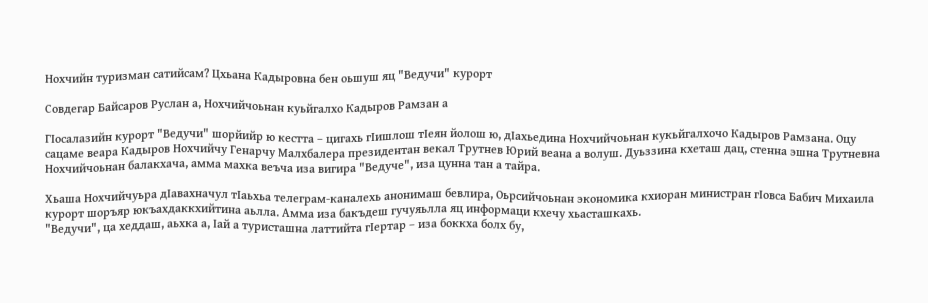Нохчийн туризман сатийсам? Цхьана Кадыровна бен оьшуш яц "Ведучи" курорт

Совдегар Байсаров Руслан а, Нохчийчоьнан куьйгалхо Кадыров Рамзан а

ГIосалазийн курорт "Ведучи" шорйийр ю кестта – цигахь гIишлош тIеян йолош ю, дIахьедина Нохчийчоьнан кукьйгалхочо Кадыров Рамзана. Оцу сацаме веара Кадыров Нохчийчу Генарчу Малхбалера президентан векал Трутнев Юрий веана а волуш. Дуьззина кхеташ дац, стенна эшна Трутневна Нохчийчоьнан балакхача, амма махка веъча иза вигира "Ведуче", иза цунна тан а тайра.

Хьаша Нохчийчуьра дIавахначул тIаьхьа телеграм-каналехь анонимаш бевлира, Оьрсийчоьнан экономика кхиоран министран гIовса Бабич Михаила курорт шоръяр юкъахдаккхийтина аьлла. Амма иза бакъдеш гучуяьлла яц информаци кхечу хьасташкахь.
"Ведучи", ца хеддаш, аьхка а, Iай а туристашна латтийта гIертар – иза боккха болх бу,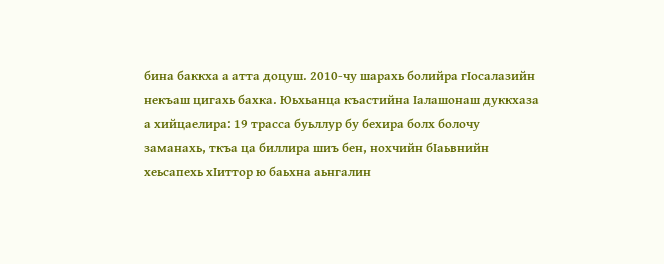бина баккха а атта доцуш. 2010-чу шарахь болийра гIосалазийн некъаш цигахь бахка. Юьхьанца къастийна Iалашонаш дуккхаза а хийцаелира: 19 трасса буьллур бу бехира болх болочу заманахь, ткъа ца биллира шиъ бен, нохчийн бIаьвнийн хеьсапехь хIиттор ю баьхна аьнгалин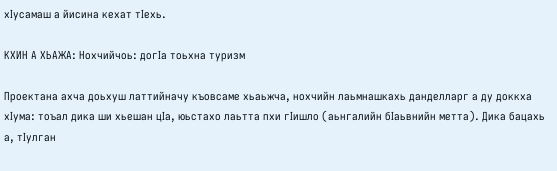хIусамаш а йисина кехат тIехь.

КХИН А ХЬАЖА: Нохчийчоь: догIа тоьхна туризм

Проектана ахча доьхуш латтийначу къовсаме хьаьжча, нохчийн лаьмнашкахь данделларг а ду доккха хIума: тоъал дика ши хьешан цIа, юьстахо лаьтта пхи гIишло (аьнгалийн бIаьвнийн метта). Дика бацахь а, тIулган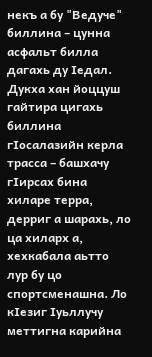некъ а бу "Ведуче" биллина – цунна асфальт билла дагахь ду Iедал. Дукха хан йоццуш гайтира цигахь биллина гIосалазийн керла трасса – башхачу гIирсах бина хиларе терра, дерриг а шарахь, ло ца хиларх а, хехкабала аьтто лур бу цо спортсменашна. Ло кIезиг Iуьллучу меттигна карийна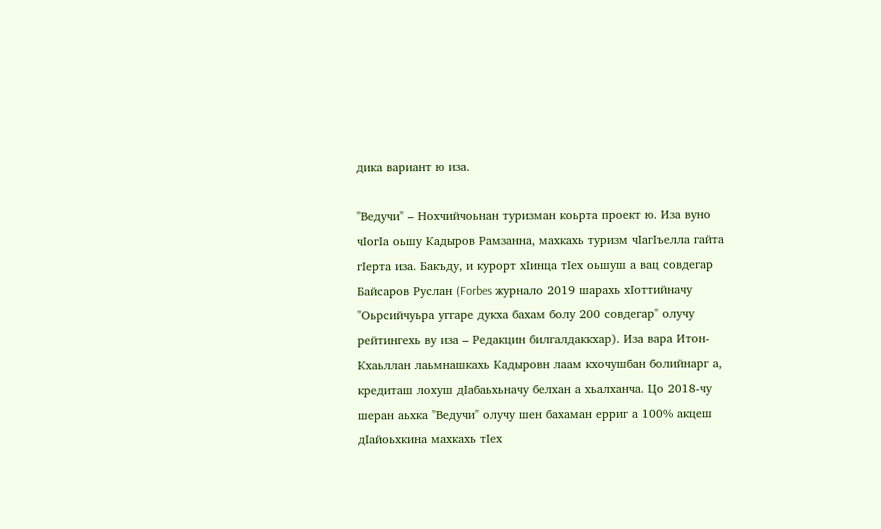дика вариант ю иза.

"Ведучи" – Нохчийчоьнан туризман коьрта проект ю. Иза вуно чIогIа оьшу Кадыров Рамзанна, махкахь туризм чIагIъелла гайта гIерта иза. Бакъду, и курорт хIинца тIех оьшуш а вац совдегар Байсаров Руслан (Forbes журнало 2019 шарахь хIоттийначу "Оьрсийчуьра уггаре дукха бахам болу 200 совдегар" олучу рейтингехь ву иза – Редакцин билгалдаккхар). Иза вара Итон-Кхаьллан лаьмнашкахь Кадыровн лаам кхочушбан болийнарг а, кредиташ лохуш дIабаьхьначу белхан а хьалханча. Цо 2018-чу шеран аьхка "Ведучи" олучу шен бахаман ерриг а 100% акцеш дIайоьхкина махкахь тIех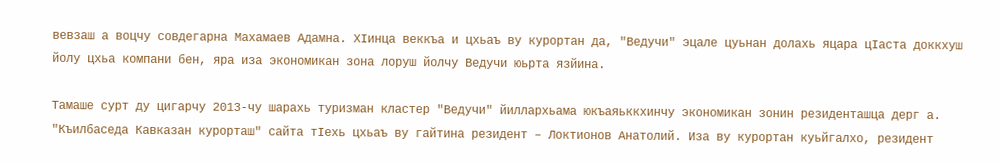вевзаш а воцчу совдегарна Махамаев Адамна. ХIинца веккъа и цхьаъ ву курортан да, "Ведучи" эцале цуьнан долахь яцара цIаста доккхуш йолу цхьа компани бен, яра иза экономикан зона лоруш йолчу Ведучи юьрта язйина.

Тамаше сурт ду цигарчу 2013-чу шарахь туризман кластер "Ведучи" йиллархьама юкъаяьккхинчу экономикан зонин резиденташца дерг а. "Къилбаседа Кавказан курорташ" сайта тIехь цхьаъ ву гайтина резидент – Локтионов Анатолий. Иза ву курортан куьйгалхо, резидент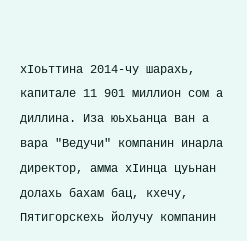хIоьттина 2014-чу шарахь, капитале 11 901 миллион сом а диллина. Иза юьхьанца ван а вара "Ведучи" компанин инарла директор, амма хIинца цуьнан долахь бахам бац, кхечу, Пятигорскехь йолучу компанин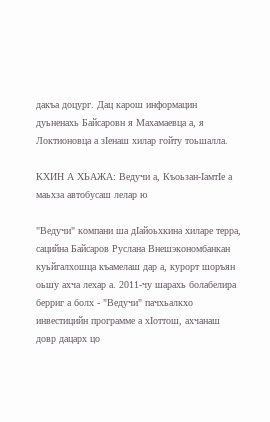дакъа доцург. Дац карош информацин дуьненахь Байсаровн я Махамаевца а, я Локтионовца а зIенаш хилар гойту тоьшалла.

КХИН А ХЬАЖА: Ведучи а, Къоьзан-IамтIе а маьхза автобусаш лелар ю

"Ведучи" компани ша дIайоьхкина хиларе терра, сацийна Байсаров Руслана Внешэкономбанкан куьйгалхошца къамелаш дар а, курорт шоръян оьшу ахча лехар а. 2011-чу шарахь болабелира берриг а болх - "Ведучи" пачхьалкхо инвестицийн программе а хIоттош, ахчанаш довр дацарх цо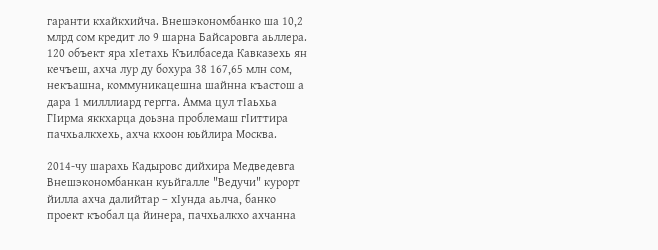гаранти кхайкхийча. Внешэкономбанко ша 10,2 млрд сом кредит ло 9 шарна Байсаровга аьллера. 120 объект яра хIетахь Къилбаседа Кавказехь ян кечъеш, ахча лур ду бохура 38 167,65 млн сом, некъашна, коммуникацешна шайнна къастош а дара 1 милллиард гергга. Амма цул тIаьхьа ГIирма яккхарца доьзна проблемаш гIиттира пачхьалкхехь, ахча кхоон юьйлира Москва.

2014-чу шарахь Кадыровс дийхира Медведевга Внешэкономбанкан куьйгалле "Ведучи" курорт йилла ахча далийтар – хIунда аьлча, банко проект къобал ца йинера, пачхьалкхо ахчанна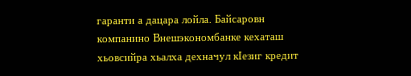гаранти а дацара лойла. Байсаровн компанино Внешэкономбанке кехаташ хьовсийра хьалха дехначул кIезиг кредит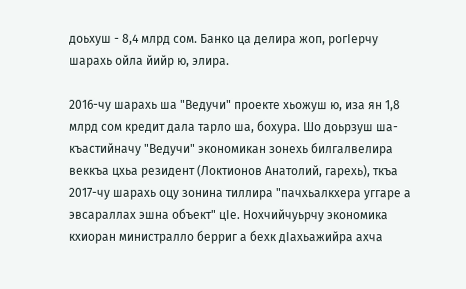доьхуш - 8,4 млрд сом. Банко ца делира жоп, рогIерчу шарахь ойла йийр ю, элира.

2016-чу шарахь ша "Ведучи" проекте хьожуш ю, иза ян 1,8 млрд сом кредит дала тарло ша, бохура. Шо доьрзуш ша-къастийначу "Ведучи" экономикан зонехь билгалвелира веккъа цхьа резидент (Локтионов Анатолий, гарехь), ткъа 2017-чу шарахь оцу зонина тиллира "пачхьалкхера уггаре а эвсараллах эшна объект" цIе. Нохчийчуьрчу экономика кхиоран министралло берриг а бехк дIахьажийра ахча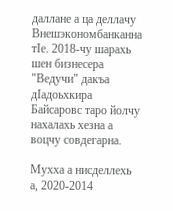даллане а ца деллачу Внешэкономбанканна тIе. 2018-чу шарахь шен бизнесера "Ведучи" дакъа дIадоьхкира Байсаровс таро йолчу нахалахь хезна а воцчу совдегарна.

Мухха а нисделлехь а, 2020-2014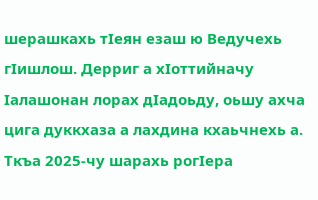шерашкахь тIеян езаш ю Ведучехь гIишлош. Дерриг а хIоттийначу Iалашонан лорах дIадоьду, оьшу ахча цига дуккхаза а лахдина кхаьчнехь а. Ткъа 2025-чу шарахь рогIера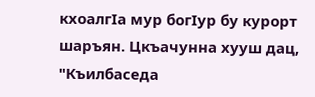кхоалгIа мур богIур бу курорт шаръян. Цкъачунна хууш дац, "Къилбаседа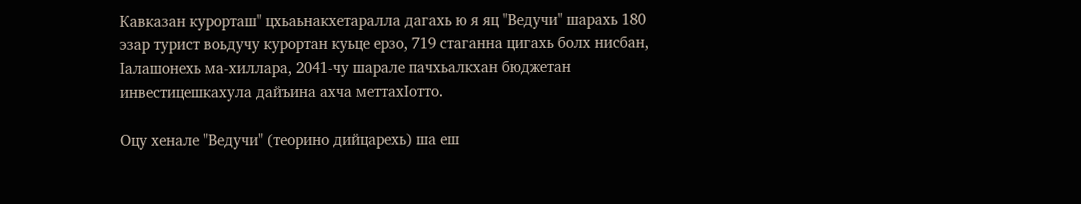Кавказан курорташ" цхьаьнакхетаралла дагахь ю я яц "Ведучи" шарахь 180 эзар турист воьдучу курортан куьце ерзо, 719 стаганна цигахь болх нисбан, Iалашонехь ма-хиллара, 2041-чу шарале пачхьалкхан бюджетан инвестицешкахула дайъина ахча меттахIотто.

Оцу хенале "Ведучи" (теорино дийцарехь) ша еш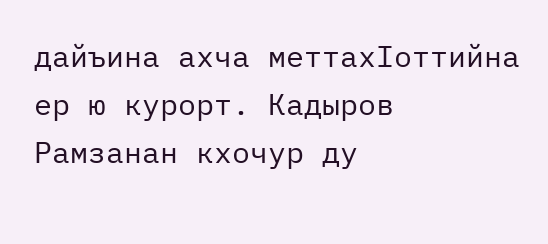дайъина ахча меттахIоттийна ер ю курорт. Кадыров Рамзанан кхочур ду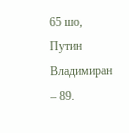65 шо, Путин Владимиран – 89.